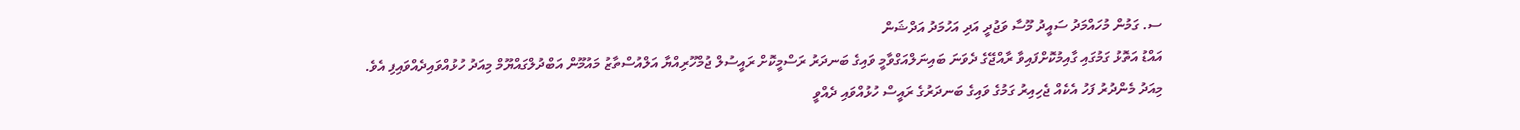ސ. ގަމުން މުހައްމަދު ސައީދު މޫސާ ވަޖުދީ އަދި އަހުމަދު އަދްޝަން
އައްޑު އަތޮޅު ގަމުގައި ގާއިމުކޮށްފައިވާ ރާއްޖޭގެ ދެވަނަ ބައިނަލްއަގްވާމީ ވައިގެ ބަނދަރު ރަސްމީކޮށް ރައީސުލް ޖުމްހޫރިއްޔާ އަލްއުސްތާޒު މައުމޫން އަބްދުލްގައްޔޫމް މިއަދު ހުޅުއްވައިދެއްވައިފި އެވެ.
މިއަދު މެންދުރު ފަހު އެކެއް ޖެހިއިރު ގަމުގެ ވައިގެ ބަނދަރުގެ ރައީސް ހުޅުއްވައި ދެއްވީ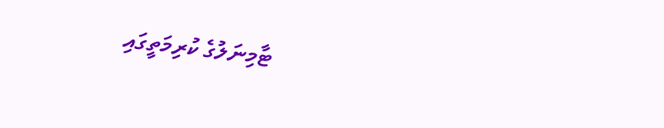ޓާމިނަލުގެ ކުރިމަތީގައި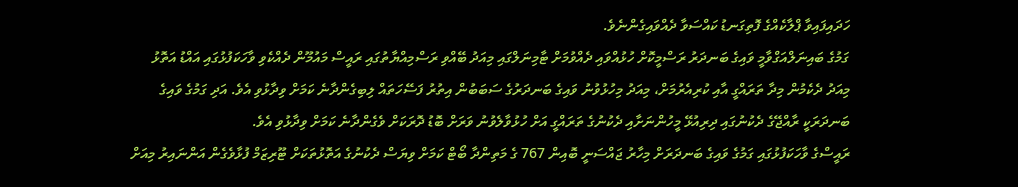ހަދައިފައިވާ ޕްލާކެއްގެ ފޮތިގަނޑު ކައްސަވާ ދެއްވައިގެންނެވެ.
ގަމުގެ ބައިނަލްއަގްވާމީ ވައިގެ ބަނދަރު ރަސްމީކޮށް ހުޅުއްވައި ދެއްވުމަށް ޓާމިނަލްގައި މިއަދު ބޭއްވި ރަސްމިއްޔާތުގައި ރައީސް މައުމޫން ދެއްކެވި ވާހަކަފުޅުގައި އައްޑު އަތޮޅު މިއަދު ދެކެމުން މިދާ ތަރައްގީ އާއި ކުރިއެރުމަށް، މިއަދު މިހުޅުވުނު ވައިގެ ބަނދަރުގެ ސަބަބުން އިތުރު ފަސޭހަތައް ލިބިގެންދާނެ ކަމަށް ވިދާޅުވި އެވެ. އަދި ގަމުގެ ވައިގެ ބަނދަރަކީ ރާއްޖޭގެ ދެކުނުގައި ދިރިއުޅޭ މީހުންނަށާއި ދެކުނުގެ ތަރައްގީ އަށް ހުޅުވާލެވުނު ވަރަށް ބޮޑު ދޮރަކަށް ވެގެންދާނެ ކަމަށް ވިދާޅުވި އެވެ.
ރައީސްގެ ވާހަކަފުޅުގައި ގަމުގެ ވައިގެ ބަނދަރަށް މިހާރު ޖައްސަނީ ބޮއިން 767 ގެ މަތިންދާ ބޯޓް ކަމަށް ވިޔަސް ދެކުނުގެ އަތޮޅުތަކަށް ޓޫރިޒަމް ފުޅާވެގެން އަންނައިރު މިއަށް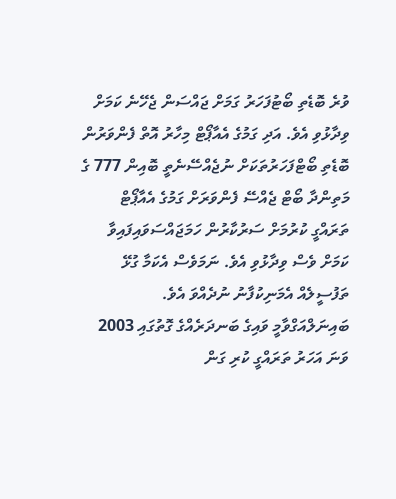ވުރެ ބޮޑެތި ބޯޓުފަހަރު ގަމަށް ޖައްސަން ޖެހޭނެ ކަމަށް ވިދާޅުވި އެވެ. އަދި ގަމުގެ އެއާޕޯޓް މިހާރު އޮތް ފެންވަރުން ބޮޑެތި ބޯޓްފަހަރުތަކަށް ނުޖެއްސޭނެތީ ބޮއިން 777 ގެ މަތިންދާ ބޯޓް ޖެއްސޭ ފެންވަރަށް ގަމުގެ އެއާޕޯޓް ތަރައްގީ ކުރުމަށް ސަރުކާރުން ހަމަޖައްސަވައިފައިވާ ކަމަށް ވެސް ވިދާޅުވި އެވެ. ނަމަވެސް އެކަމާ ގުޅޭ ތަފުސީލެއް އެމަނިކުފާނު ނުދެއްވަ އެވެ.
ބައިނަލްއަގްވާމީ ވައިގެ ބަނދަރެއްގެ ގޮތުގައި 2003 ވަނަ އަހަރު ތަރައްގީ ކުރި ގަން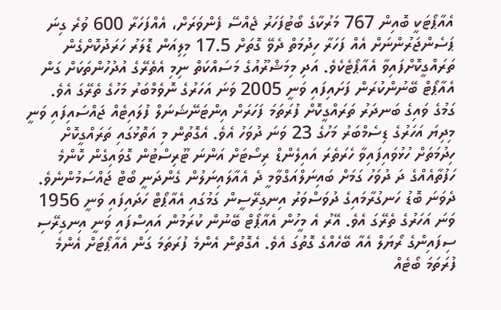އެއާޕޯޓަކީ ބޮއިން 767 މަރުކާގެ ބޯޓުފަހަރު ޖެއްސޭ ފެންވަރަށް، އެއްފަހަރާ 600 ވުރެ ގިނަ ޕަސެންޖަރުންނަށް އެއް ފަހަރާ ހިދުމަތް ދެވޭ ގޮތަށް 17.5 މިލިއަން ޑޮލަރު ހަރަދުކޮށްގެން ތަރައްގީކޮށްފައިވާ އެއާޕޯޓެކެވެ. އަދި މިމަޝްރޫއުގެ މަސައްކަތް ނިމި އެތެރޭގެ އުދުހުންތަކަށް ގަން އެއާޕޯޓް ބޭނުންކުރަން ފަށައިފައި ވަނީ 2005 ވަނަ އަހަރުގެ ނޮވެމްބަރު މަހުގެ ތެރޭގަ އެވެ.
ގަމުގެ ވައިގެ ބަނދަރު ތަރައްގީކޮށް ފުރަތަމަ ފަހަރަށް އިންޓަނޭޝަނަލް ފުލައިޓެއް ޖައްސައިފައި ވަނީ މިދިޔަ އަހަރުގެ ޑިސެމްބަރު މަހުގެ 23 ވަނަ ދުވަހު އެވެ. އެގޮތުން މި އަތޮޅުގައި ތަރައްގީކޮށް ހިދުމަތަށް ހުޅުވައިފައިވާ ހެރަތެރަ އައިލެންޑް ރިސޯޓަށް އަންނަ ޓޫރިސްޓުން ގޮވައިގެން ކޮންމެ ހަފުތާއެއްގެ ދަ ދުވަހު ގަމަށް ބައިނަލްއަގްވާމީ ދެ އެއާލައިނަލުން ގެންދަނީ ބޯޓް ޖައްސަމުންނެވެ. ދެވަނަ ބޮޑު ހަނގުރާމައިގެ ދުވަސްވަރު އިނގިރޭސީން ގަމުގައި އެއާޕޯޓް ހަދައިފައި ވަނީ 1956 ވަނަ އަހަރުގެ ތެރޭގަ އެވެ. އޭރު އެ މީހުން އެއާޕޯޓް ބޭނުން ކުރަމުން އައިސްފައި ވަނީ އިނގިރޭސި ސިފައިންގެ ރޯޔަލް އެއާ ބޭހެއްގެ ގޮތުގަ އެވެ. އެގޮތުން އެންމެ ފުރަތަމަ ގަން އެއާޕޯޓަށް އެންމެ ފުރަތަމަ ބޯޓެއް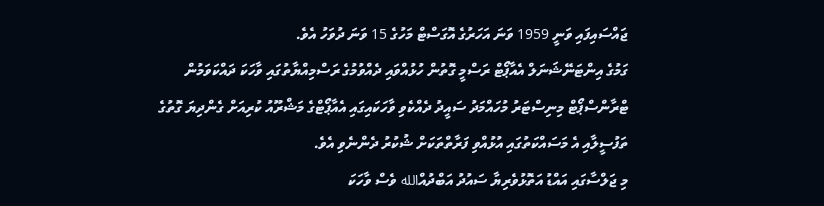ޖައްސައިފައި ވަނީ 1959 ވަނަ އަހަރުގެ އޮގަސްޓް މަހުގެ 15 ވަނަ ދުވަހު އެވެ.
ގަމުގެ އިންޓަނޭޝަނަލް އެއާޕޯޓް ރަސްމީ ގޮތުން ހުޅުއްވައި ދެއްވުމުގެ ރަސްމިއްޔާތުގައި ވާހަކަ ދައްކަވަމުން ޓްރާންސްޕޯޓް މިނިސްޓަރު މުހައްމަދު ސައީދު ދެއްކެވި ވާހަކައިގައި އެއާޕޯޓްގެ މަޝްރޫއު ކުރިއަށް ގެންދިޔަ ގޮތުގެ ތަފުސީލާއި އެ މަސައްކަތުގައި އުޅުއްވި ފަރާތްތަކަށް ޝުކުރު ދެންނެވި އެވެ.
މި ޖަލްސާގައި އައްޑު އަތޮޅުވެރިޔާ ސައުދު އަބްދުއްالله ވެސް ވާހަކަ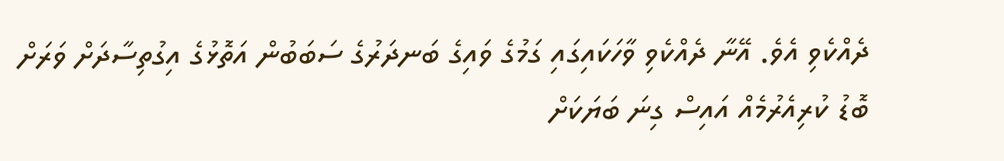ދެއްކެވި އެވެ. އޭނާ ދެއްކެވި ވާހަކައިގައި ގަމުގެ ވައިގެ ބަނދަރުގެ ސަބަބުން އަތޮޅުގެ އިގުތިސާދަށް ވަރަށް ބޮޑު ކުރިއެރުމެއް އައިސް ގިނަ ބަޔަކަށް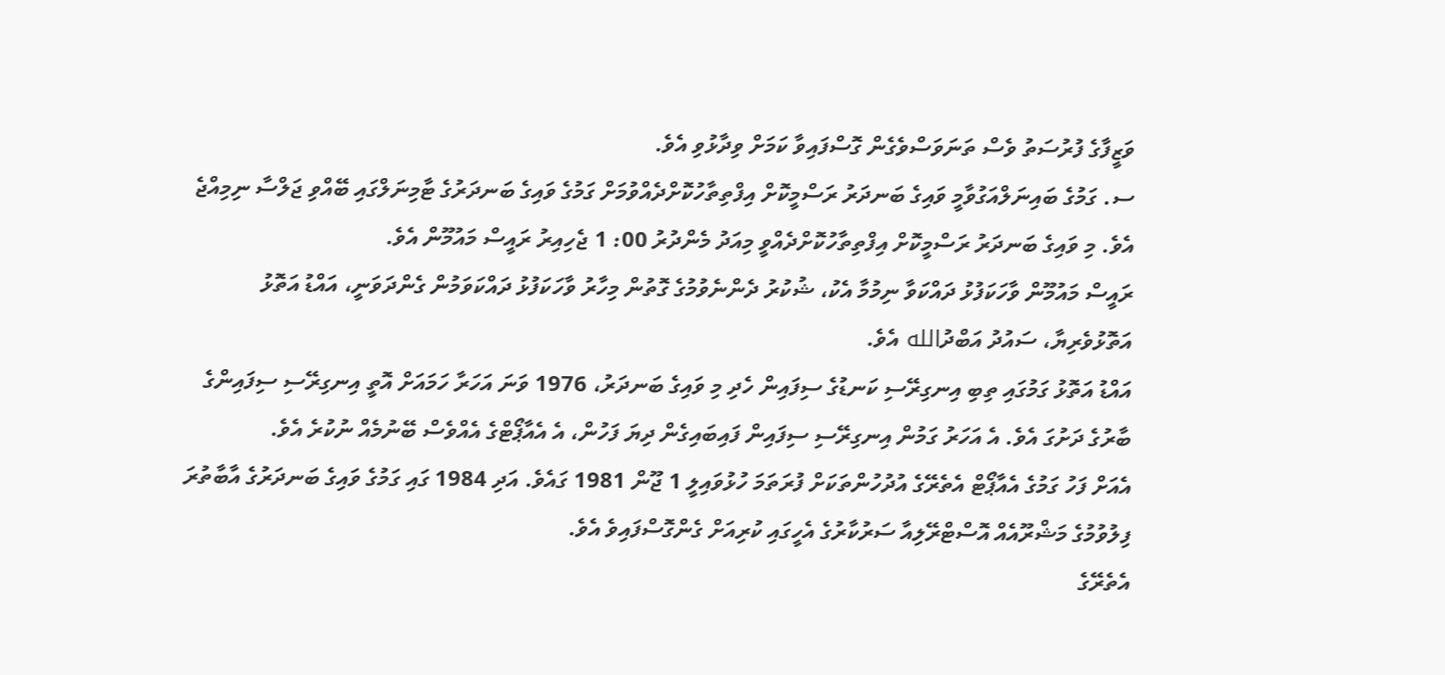ވަޒީފާގެ ފުރުސަތު ވެސް ތަނަވަސްވެގެން ގޮސްފައިވާ ކަމަށް ވިދާޅުވި އެވެ.
ސ. ގަމުގެ ބައިނަލްއަގުވާމީ ވައިގެ ބަނދަރު ރަސްމީކޮށް އިފްތިތާހުކޮށްދެއްވުމަށް ގަމުގެ ވައިގެ ބަނދަރުގެ ޓާމިނަލްގައި ބޭއްވި ޖަލްސާ ނިމިއްޖެ އެވެ. މި ވައިގެ ބަނދަރު ރަސްމީކޮށް އިފްތިތާހުކޮށްދެއްވީ މިއަދު މެންދުރު 00: 1 ޖެހިއިރު ރައީސް މައުމޫން އެވެ.
ރައީސް މައުމޫން ވާހަކަފުޅު ދައްކަވާ ނިމުމާ އެކު، ޝުކުރު ދެންނެވުމުގެ ގޮތުން މިހާރު ވާހަކަފުޅު ދައްކަވަމުން ގެންދަވަނީ، އައްޑު އަތޮޅު އަތޮޅުވެރިޔާ، ސައުދު އަބްދުالله އެވެ.
އައްޑު އަތޮޅު ގަމުގައި ތިބި އިނގިރޭސި ކަނޑުގެ ސިފައިން ހެދި މި ވައިގެ ބަނދަރު، 1976 ވަނަ އަހަރާ ހަމައަށް އޮތީ އިނގިރޭސި ސިފައިންގެ ބާރުގެ ދަށުގަ އެވެ. އެ އަހަރު ގަމުން އިނގިރޭސި ސިފައިން ފައިބައިގެން ދިޔަ ފަހުން، އެ އެއާޕޯޓްގެ އެއްވެސް ބޭނުމެއް ނުކުރެ އެވެ.
އެއަށް ފަހު ގަމުގެ އެއާޕޯޓް އެތެރޭގެ އުދުހުންތަކަށް ފުރަތަމަ ހުޅުވައިލީ 1 ޖޫން 1981 ގައެވެ. އަދި 1984 ގައި ގަމުގެ ވައިގެ ބަނދަރުގެ އާބާތުރަ ފިލުވުމުގެ މަޝްރޫއެއް އޮސްޓްރޭލިއާ ސަރުކާރުގެ އެހީގައި ކުރިއަށް ގެންގޮސްފައިވެ އެވެ.
އެތެރޭގެ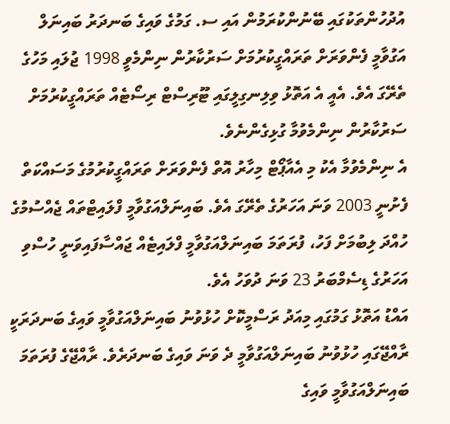އުދުހުންތަކުގައި ބޭނުންކުރަމުން އައި ސ. ގަމުގެ ވައިގެ ބަނދަރު ބައިނަލް އަގުވާމީ ފެންވަރަށް ތަރައްގީކުރުމަށް ސަރުކާރުން ނިންމެވީ 1998 ޖުލައި މަހުގެ ތެރޭގަ އެވެ. އެއީ އެ އަތޮޅު ވިލިނގިލީގައި ޓޫރިސްޓް ރިސޯޓެއް ތަރައްގީކުރުމަށް ސަރުކާރުން ނިންމެވުމާ ގުޅިގެންނެވެ.
އެ ނިންމެވުމާ އެކު މި އެއާޕޯޓް މިހާރު އޮތް ފެންވަރަށް ތަރައްގީކުރުމުގެ މަސައްކަތް ފެށުނީ 2003 ވަނަ އަހަރުގެ ތެރޭގަ އެވެ. ބައިނަލްއަގުވާމީ ފްލައިޓްތައް ޖެއްސުމުގެ ހުއްދަ ލިބުމަށް ފަހު، ފުރަތަމަ ބައިނަލްއަގުވާމީ ފްލައިޓެއް ޖައްސާފައިވަނީ ހުސްވި އަހަރުގެ ޑިސެމްބަރު 23 ވަނަ ދުވަހު އެވެ.
އައްޑު އަތޮޅު ގަމުގައި މިއަދު ރަސްމީކޮށް ހުޅުވުނު ބައިނަލްއަގުވާމީ ވައިގެ ބަނދަރަކީ ރާއްޖޭގައި ހުޅުވުނު ބައިނަލްއަގުވާމީ ދެ ވަނަ ވައިގެ ބަނދަރެވެ. ރާއްޖޭގެ ފުރަތަމަ ބައިނަލްއަގުވާމީ ވައިގެ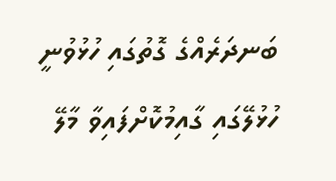ބަނދަރެއްގެ ގޮތުގައި ހުޅުވުނީ ހުޅުލޭގައި ގާއިމުކޮށްފައިވާ މާލޭ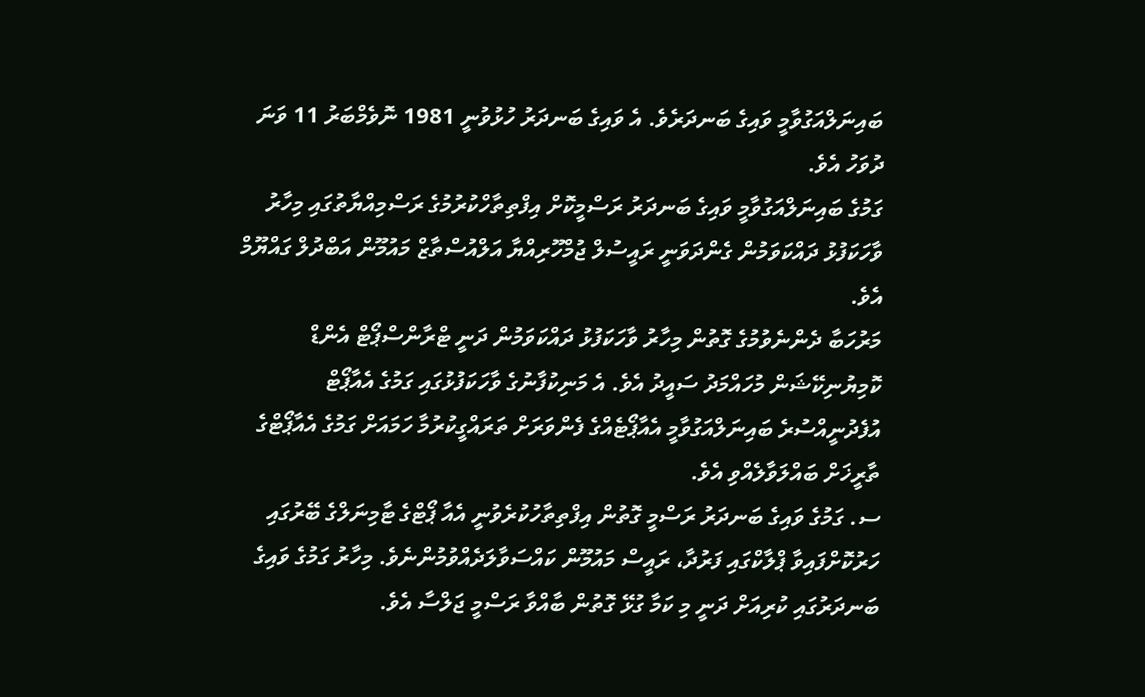ބައިނަލްއަގުވާމީ ވައިގެ ބަނދަރެވެ. އެ ވައިގެ ބަނދަރު ހުޅުވުނީ 1981 ނޮވެމްބަރު 11 ވަނަ ދުވަހު އެވެ.
ގަމުގެ ބައިނަލްއަގުވާމީ ވައިގެ ބަނދަރު ރަސްމީކޮށް އިފްތިތާހްކުރުމުގެ ރަސްމިއްޔާތުގައި މިހާރު ވާހަކަފުޅު ދައްކަވަމުން ގެންދަވަނީ ރައީސުލް ޖުމްހޫރިއްޔާ އަލްއުސްތާޒް މައުމޫން އަބްދުލް ގައްޔޫމް އެވެ.
މަރުހަބާ ދެންނެވުމުގެ ގޮތުން މިހާރު ވާހަކަފުޅު ދައްކަވަމުން ދަނީ ޓްރާންސްޕޯޓް އެންޑް ކޮމިޔުނިކޭޝަން މުހައްމަދު ސައީދު އެވެ. އެ މަނިކުފާނުގެ ވާހަކަފުޅުގައި ގަމުގެ އެއާޕޯޓް އުފެދުނީއްސުރެ ބައިނަލްއަގުވާމީ އެއާޕޯޓެއްގެ ފެންވަރަށް ތަރައްގީކުރުމާ ހަމައަށް ގަމުގެ އެއާޕޯޓްގެ ތާރީޚަށް ބައްލަވާލެއްވި އެވެ.
ސ. ގަމުގެ ވައިގެ ބަނދަރު ރަސްމީ ގޮތުން އިފްތިތާހުކުރެވުނީ އެއާ ޕޯޓްގެ ޓާމިނަލްގެ ބޭރުގައި ހަރުކޮށްފައިވާ ޕްލާކްގައި ފަރުދާ، ރައީސް މައުމޫން ކައްސަވާލަދެއްވުމުންނެވެ. މިހާރު ގަމުގެ ވައިގެ ބަނދަރުގައި ކުރިއަށް ދަނީ މި ކަމާ ގުޅޭ ގޮތުން ބާއްވާ ރަސްމީ ޖަލްސާ އެވެ.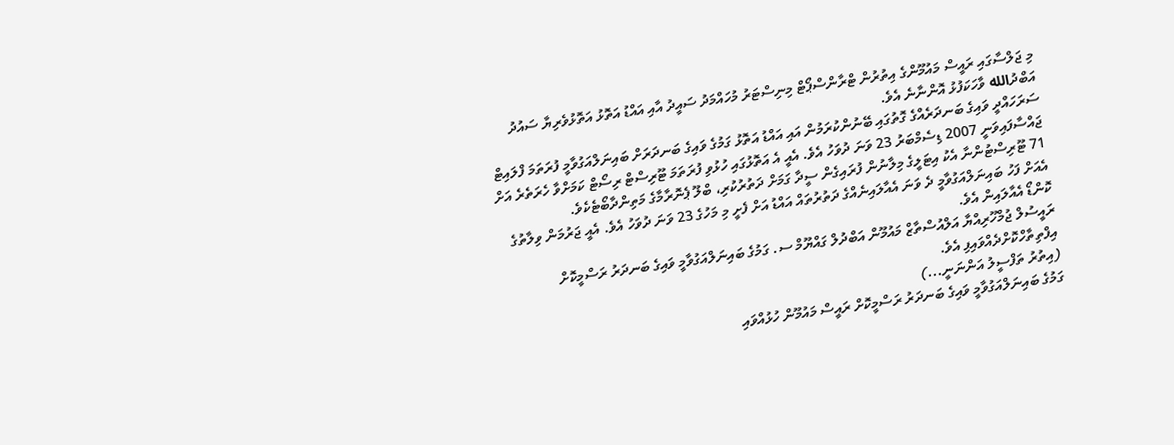މި ޖަލްސާގައި ރައީސް މައުމޫންގެ އިތުރުން ޓްރާންސްޕޯޓް މިނިސްޓަރު މުހައްމަދު ސައީދު އާއި އައްޑު އަތޮޅު އަތޮޅުވެރިޔާ ސައުދު އަބްދުالله ވާހަކަފުޅު އޮންނާނެ އެވެ.
ސަރަހައްދީ ވައިގެ ބަނދަރެއްގެ ގޮތުގައި ބޭނުންކުރަމުން އައި އައްޑު އަތޮޅު ގަމުގެ ވައިގެ ބަނދަރަށް ބައިނަލްއަގުވާމީ ފުރަތަމަ ފްލައިޓް ޖައްސާފައިވަނީ 2007 ޑިސެމްބަރު 23 ވަނަ ދުވަހު އެވެ. އެއީ އެ އަތޮޅުގައި ހުޅުވި ފުރަތަމަ ޓޫރިސްޓް ރިސޯޓް ކަމަށްވާ ހެރަތެރެ އަށް 71 ޓޫރިސްޓުންނާ އެކު އިޓަލީގެ މިލާނުން ފުރައިގެން ސީދާ ގަމަށް ދަތުރުކުރި، ބްލޫ ޕެނޮރާމާގެ މަތިންދާބޯޓެކެވެ.
އެއަށް ފަހު ބައިނަލްއަގުވާމީ ދެ ވަނަ އެއާލައިނެއްގެ ދަތުރުތައް އައްޑު އަށް ފެށީ މި މަހުގެ 23 ވަނަ ދުވަހު އެވެ. އެއީ ޖަރުމަން ވިލާތުގެ ކޮންޑޯ އެއާލައިން އެވެ.
ރައީސުލް ޖުމްހޫރިއްޔާ އަލްއުސްތާޒް މައުމޫން އަބްދުލް ގައްޔޫމް ސ. ގަމުގެ ބައިނަލްއަގުވާމީ ވައިގެ ބަނދަރު ރަސްމީކޮށް އިފްތިތާހްކޮށްދެއްވައިފި އެވެ.
(އިތުރު ތަފްސީލު އަންނަނީ...)
ގަމުގެ ބައިނަލްއަގުވާމީ ވައިގެ ބަނދަރު ރަސްމީކޮށް ރައީސް މައުމޫން ހުޅުއްވައި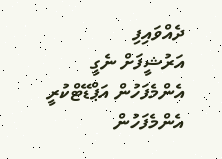ދެއްވައިފި
އަރުޝީފަށް ނެގީ
އެންމެފަހުން އަޕްޑޭޓްކުރީ
އެންމެފަހުން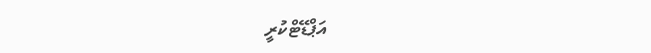އަޕްޑޭޓްކުރީ